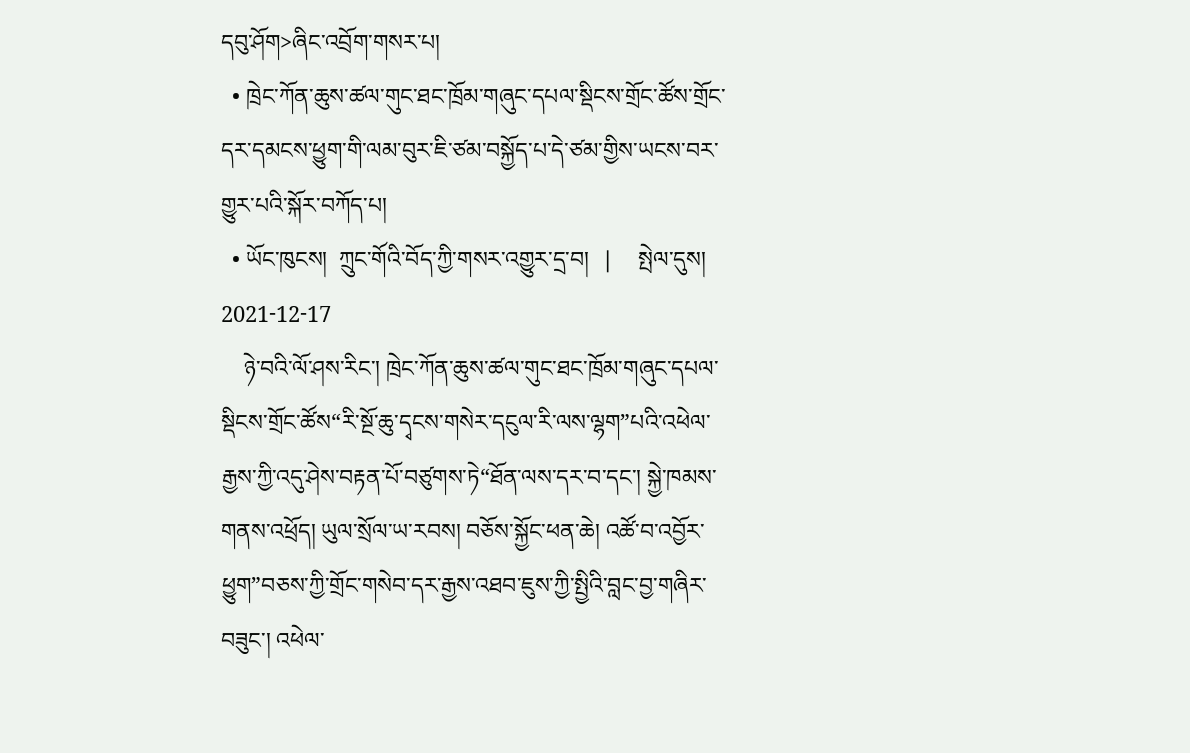དབུ་ཤོག>ཞིང་འབྲོག་གསར་པ།
  • ཁྲེང་ཀོན་ཆུས་ཚལ་གུང་ཐང་ཁྲོམ་གཞུང་དཔལ་སྡིངས་གྲོང་ཚོས་གྲོང་དར་དམངས་ཕྱུག་གི་ལམ་བུར་ཇི་ཙམ་བསྐྱོད་པ་དེ་ཙམ་གྱིས་ཡངས་བར་གྱུར་པའི་སྐོར་བཀོད་པ།
  • ཡོང་ཁུངས།  ཀྲུང་གོའི་བོད་ཀྱི་གསར་འགྱུར་དྲ་བ།   |     སྤེལ་དུས།  2021-12-17
    ཉེ་བའི་ལོ་ཤས་རིང་། ཁྲེང་ཀོན་ཆུས་ཚལ་གུང་ཐང་ཁྲོམ་གཞུང་དཔལ་སྡིངས་གྲོང་ཚོས“རི་སྔོ་ཆུ་དྭངས་གསེར་དངུལ་རི་ལས་ལྷག”པའི་འཕེལ་རྒྱས་ཀྱི་འདུ་ཤེས་བརྟན་པོ་བཙུགས་ཏེ“ཐོན་ལས་དར་བ་དང་། སྐྱེ་ཁམས་གནས་འཕྲོད། ཡུལ་སྲོལ་ཡ་རབས། བཅོས་སྐྱོང་ཕན་ཆེ། འཚོ་བ་འབྱོར་ཕྱུག”བཅས་ཀྱི་གྲོང་གསེབ་དར་རྒྱས་འཐབ་ཇུས་ཀྱི་སྤྱིའི་བླང་བྱ་གཞིར་བཟུང་། འཕེལ་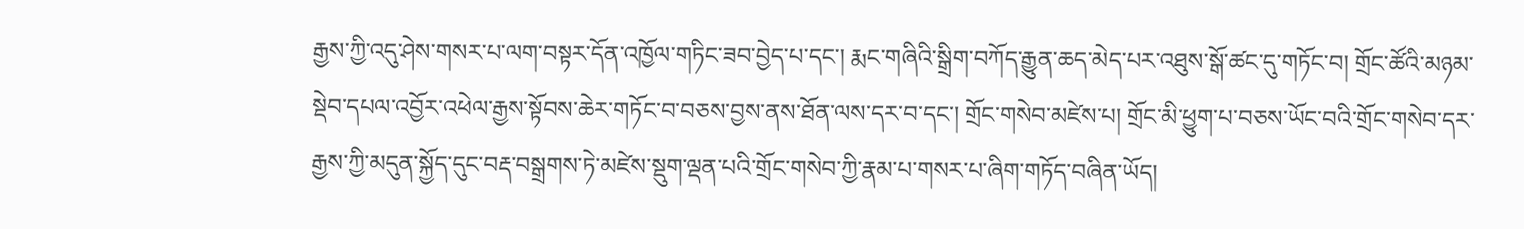རྒྱས་ཀྱི་འདུ་ཤེས་གསར་པ་ལག་བསྟར་དོན་འཁྱོལ་གཏིང་ཟབ་བྱེད་པ་དང་། རྨང་གཞིའི་སྒྲིག་བཀོད་རྒྱུན་ཆད་མེད་པར་འཐུས་སྒོ་ཚང་དུ་གཏོང་བ། གྲོང་ཚོའི་མཉམ་སྡེབ་དཔལ་འབྱོར་འཕེལ་རྒྱས་སྟོབས་ཆེར་གཏོང་བ་བཅས་བྱས་ནས་ཐོན་ལས་དར་བ་དང་། གྲོང་གསེབ་མཛེས་པ། གྲོང་མི་ཕྱུག་པ་བཅས་ཡོང་བའི་གྲོང་གསེབ་དར་རྒྱས་ཀྱི་མདུན་སྐྱོད་དུང་བརྡ་བསྒྲགས་ཏེ་མཛེས་སྡུག་ལྡན་པའི་གྲོང་གསེབ་ཀྱི་རྣམ་པ་གསར་པ་ཞིག་གཏོད་བཞིན་ཡོད།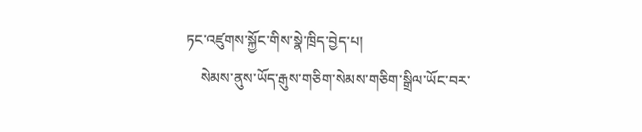ཏང་འཛུགས་སྐྱོང་གིས་སྣེ་ཁྲིད་བྱེད་པ།
    སེམས་ནུས་ཡོད་རྒུས་གཅིག་སེམས་གཅིག་སྒྲིལ་ཡོང་བར་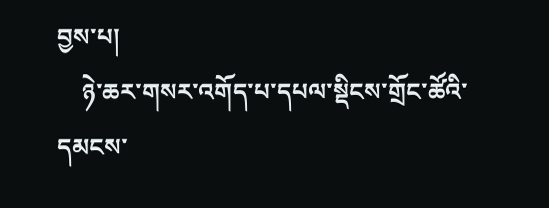བྱས་པ།
    ཉེ་ཆར་གསར་འགོད་པ་དཔལ་སྡིངས་གྲོང་ཚོའི་དམངས་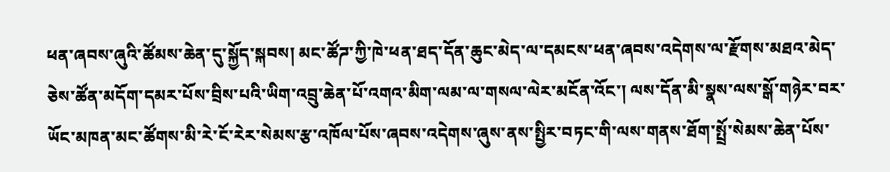ཕན་ཞབས་ཞུའི་ཚོམས་ཆེན་དུ་སྐྱོད་སྐབས། མང་ཚོཌ་ཀྱི་ཁེ་ཕན་ཐད་དོན་ཆུང་མེད་ལ་དམངས་ཕན་ཞབས་འདེགས་ལ་རྫོགས་མཐའ་མེད་ཅེས་ཚོན་མདོག་དམར་པོས་བྲིས་པའི་ཡིག་འབྲུ་ཆེན་པོ་འགའ་མིག་ལམ་ལ་གསལ་ལེར་མངོན་འོང་། ལས་དོན་མི་སྣས་ལས་སྒོ་གཉེར་བར་ཡོང་མཁན་མང་ཚོགས་མི་རེ་ངོ་རེར་སེམས་རྩ་འཁོལ་པོས་ཞབས་འདེགས་ཞུས་ནས་སྤྱིར་བཏང་གི་ལས་གནས་ཐོག་སྤྲོ་སེམས་ཆེན་པོས་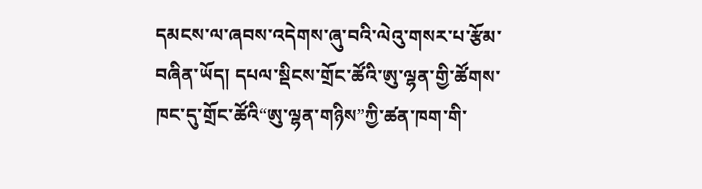དམངས་ལ་ཞབས་འདེགས་ཞུ་བའི་ལེའུ་གསར་པ་རྩོམ་བཞིན་ཡོད། དཔལ་སྡིངས་གྲོང་ཚོའི་ཨུ་ལྷན་གྱི་ཚོགས་ཁང་དུ་གྲོང་ཚོའི“ཨུ་ལྷན་གཉིས”ཀྱི་ཚན་ཁག་གི་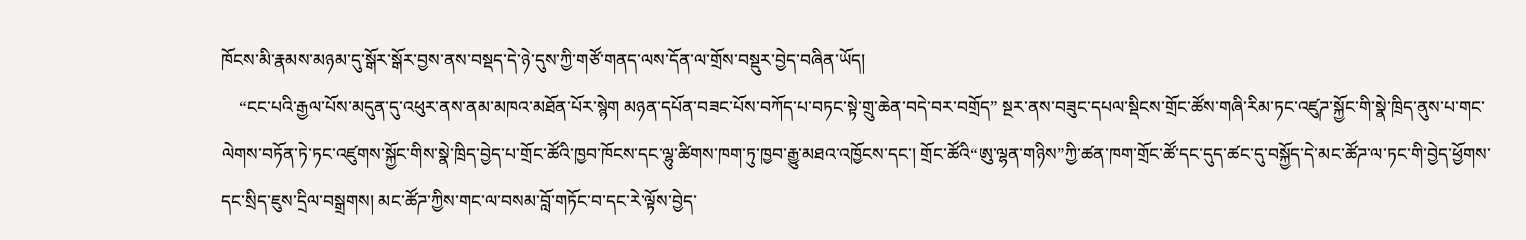ཁོངས་མི་རྣམས་མཉམ་དུ་སྒོར་སྒོར་བྱས་ནས་བསྡད་དེ་ཉེ་དུས་ཀྱི་གཙོ་གནད་ལས་དོན་ལ་གྲོས་བསྡུར་བྱེད་བཞིན་ཡོད།
    “ངང་པའི་རྒྱལ་པོས་མདུན་དུ་འཕུར་ནས་ནམ་མཁའ་མཐོན་པོར་སྙེག མཉན་དཔོན་བཟང་པོས་བཀོད་པ་བཏང་སྟེ་གྲུ་ཆེན་བདེ་བར་བགྲོད” སྔར་ནས་བཟུང་དཔལ་སྡིངས་གྲོང་ཚོས་གཞི་རིམ་ཏང་འཛུཌ་སྐྱོང་གི་སྣེ་ཁྲིད་ནུས་པ་གང་ལེགས་བཏོན་ཏེ་ཏང་འཛུགས་སྐྱོང་གིས་སྣེ་ཁྲིད་བྱེད་པ་གྲོང་ཚོའི་ཁྱབ་ཁོངས་དང་ལྷུ་ཚིགས་ཁག་ཏུ་ཁྱབ་རྒྱུ་མཐའ་འཁྱོངས་དང་། གྲོང་ཚོའི“ཨུ་ལྷན་གཉིས”ཀྱི་ཚན་ཁག་གྲོང་ཚོ་དང་དུད་ཚང་དུ་བསྐྱོད་དེ་མང་ཚོཌ་ལ་ཏང་གི་བྱེད་ཕྱོགས་དང་སྲིད་ཇུས་དྲིལ་བསྒྲགས། མང་ཚོཌ་ཀྱིས་གང་ལ་བསམ་བློ་གཏོང་བ་དང་རེ་ལྟོས་བྱེད་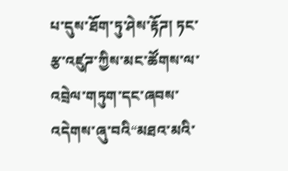པ་དུས་ཐོག་ཏུ་ཤེས་རྟོཌ། ཏང་རྩ་འཛུཌ་ཀྱིས་མང་ཚོགས་ལ་འབྲེལ་གཏུག་དང་ཞབས་འདེགས་ཞུ་བའི“མཐའ་མའི་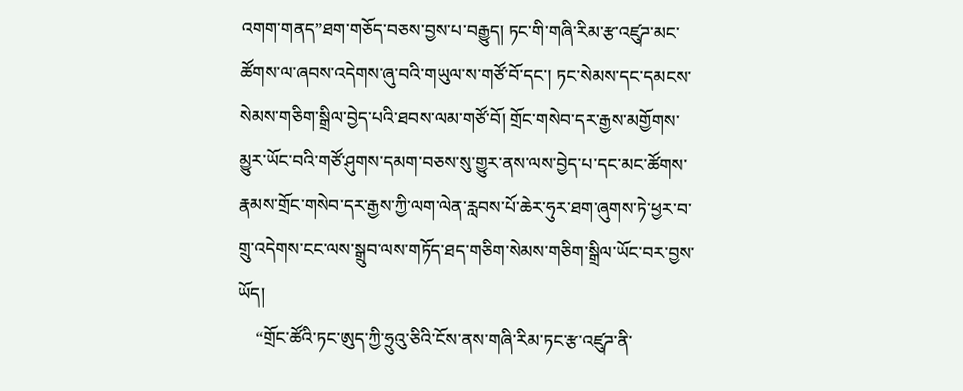འགག་གནད”ཐག་གཅོད་བཅས་བྱས་པ་བརྒྱུད། ཏང་གི་གཞི་རིམ་རྩ་འཛུཌ་མང་ཚོགས་ལ་ཞབས་འདེགས་ཞུ་བའི་གཡུལ་ས་གཙོ་བོ་དང་། ཏང་སེམས་དང་དམངས་སེམས་གཅིག་སྒྲིལ་བྱེད་པའི་ཐབས་ལམ་གཙོ་བོ། གྲོང་གསེབ་དར་རྒྱས་མགྱོགས་མྱུར་ཡོང་བའི་གཙོ་ཤུགས་དམག་བཅས་སུ་གྱུར་ནས་ལས་བྱེད་པ་དང་མང་ཚོགས་རྣམས་གྲོང་གསེབ་དར་རྒྱས་ཀྱི་ལག་ལེན་རླབས་པོ་ཆེར་ཧུར་ཐག་ཞུགས་ཏེ་ཕྱར་བ་གྲུ་འདེགས་ངང་ལས་སྒྲུབ་ལས་གཏོད་ཐད་གཅིག་སེམས་གཅིག་སྒྲིལ་ཡོང་བར་བྱས་ཡོད།
    “གྲོང་ཚོའི་ཏང་ཨུད་ཀྱི་ཧྲུའུ་ཅིའི་ངོས་ནས་གཞི་རིམ་ཏང་རྩ་འཛུཌ་ནི་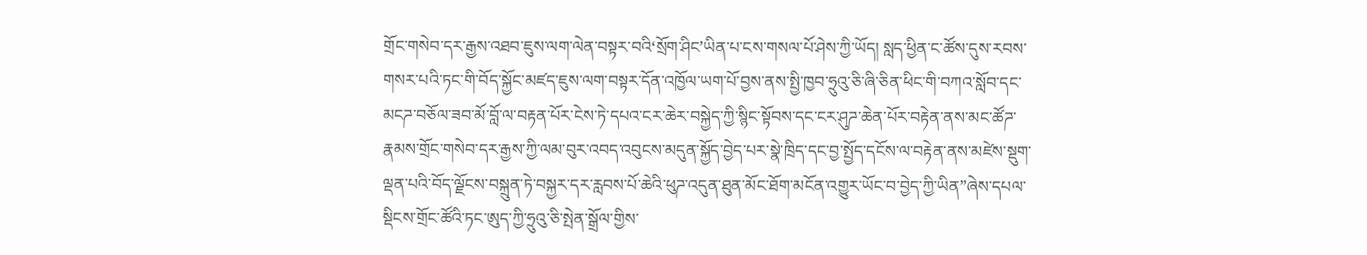གྲོང་གསེབ་དར་རྒྱས་འཐབ་ཇུས་ལག་ལེན་བསྟར་བའི‘སྲོག་ཤིང’ཡིན་པ་ངས་གསལ་པོ་ཤེས་ཀྱི་ཡོད། སླད་ཕྱིན་ང་ཚོས་དུས་རབས་གསར་པའི་ཏང་གི་བོད་སྐྱོང་མཛད་ཇུས་ལག་བསྟར་དོན་འཁྱོལ་ཡག་པོ་བྱས་ནས་སྤྱི་ཁྱབ་ཧྲུའུ་ཅི་ཞི་ཅིན་ཕིང་གི་བཀའ་སློབ་དང་མངཌ་བཅོལ་ཟབ་མོ་བློ་ལ་བརྟན་པོར་ངེས་ཏེ་དཔའ་ངར་ཆེར་བསྐྱེད་ཀྱི་སྙིང་སྟོབས་དང་ངར་ཤུཌ་ཆེན་པོར་བརྟེན་ནས་མང་ཚོཌ་རྣམས་གྲོང་གསེབ་དར་རྒྱས་ཀྱི་ལམ་བུར་འབད་འབུངས་མདུན་སྐྱོད་བྱེད་པར་སྣེ་ཁྲིད་དང་བྱ་སྤྱོད་དངོས་ལ་བརྟེན་ནས་མཛེས་སྡུག་ལྡན་པའི་བོད་ལྗོངས་བསྐྲུན་ཏེ་བསྐྱར་དར་རླབས་པོ་ཆེའི་ཕུཌ་འདུན་ཐུན་མོང་ཐོག་མངོན་འགྱུར་ཡོང་བ་བྱེད་ཀྱི་ཡིན”ཞེས་དཔལ་སྡིངས་གྲོང་ཚོའི་ཏང་ཨུད་ཀྱི་ཧྲུའུ་ཅི་སྤེན་སྒྲོལ་གྱིས་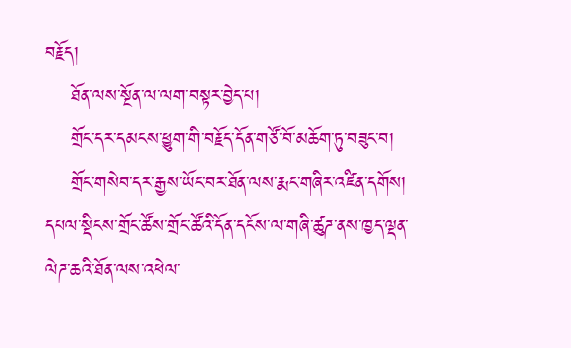བརྗོད།
    ཐོན་ལས་སྔོན་ལ་ལག་བསྟར་བྱེད་པ།
    གྲོང་དར་དམངས་ཕྱུག་གི་བརྗོད་དོན་གཙོ་བོ་མཆོག་ཏུ་བཟུང་བ།
    གྲོང་གསེབ་དར་རྒྱས་ཡོང་བར་ཐོན་ལས་རྨང་གཞིར་འཛིན་དགོས། དཔལ་སྡིངས་གྲོང་ཚོས་གྲོང་ཚོའི་དོན་དངོས་ལ་གཞི་ཚུཌ་ནས་ཁྱད་ལྡན་ལེཌ་ཆའི་ཐོན་ལས་འཕེལ་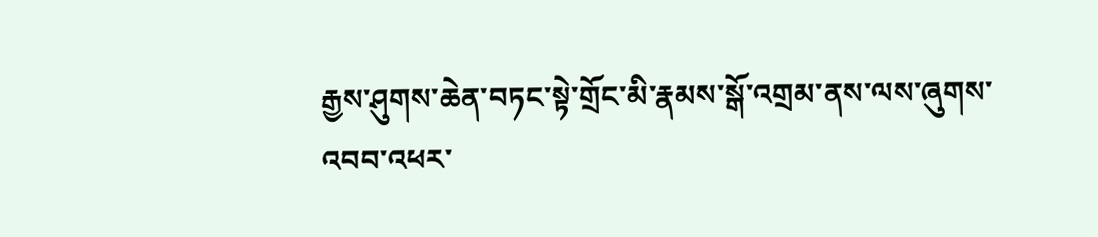རྒྱས་ཤུགས་ཆེན་བཏང་སྟེ་གྲོང་མི་རྣམས་སྒོ་འགྲམ་ནས་ལས་ཞུགས་འབབ་འཕར་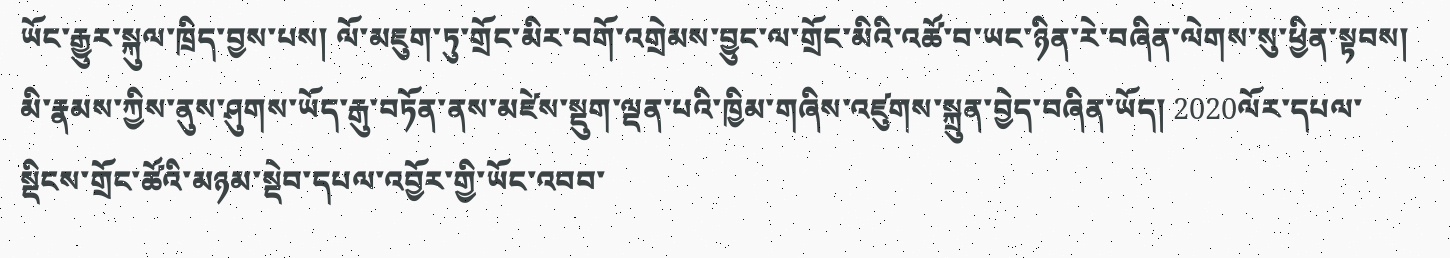ཡོང་རྒྱུར་སྐུལ་ཁྲིད་བྱས་པས། ལོ་མཇུག་ཏུ་གྲོང་མིར་བགོ་འགྲེམས་བྱུང་ལ་གྲོང་མིའི་འཚོ་བ་ཡང་ཉིན་རེ་བཞིན་ལེགས་སུ་ཕྱིན་སྟབས། མི་རྣམས་ཀྱིས་ནུས་ཤུགས་ཡོད་རྒུ་བཏོན་ནས་མཛེས་སྡུག་ལྡན་པའི་ཁྱིམ་གཞིས་འཛུགས་སྐྲུན་བྱེད་བཞིན་ཡོད། 2020ལོར་དཔལ་སྡིངས་གྲོང་ཚོའི་མཉམ་སྡེབ་དཔལ་འབྱོར་གྱི་ཡོང་འབབ་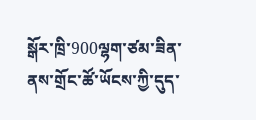སྒོར་ཁྲི་900ལྷག་ཙམ་ཟིན་ནས་གྲོང་ཚོ་ཡོངས་ཀྱི་དུད་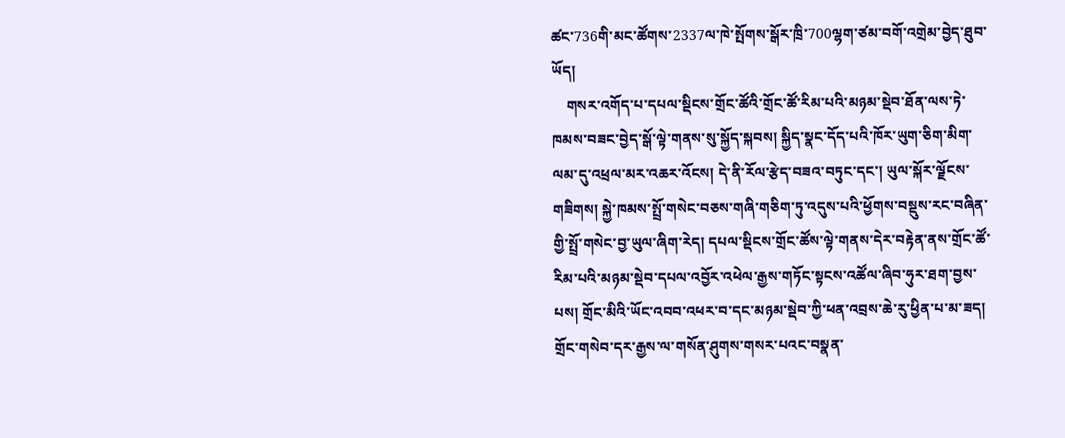ཚང་736གི་མང་ཚོགས་2337ལ་ཁེ་སྤོགས་སྒོར་ཁྲི་700ལྷག་ཙམ་བགོ་འགྲེམ་བྱེད་ཐུབ་ཡོད།
    གསར་འགོད་པ་དཔལ་སྡིངས་གྲོང་ཚོའི་གྲོང་ཚོ་རིམ་པའི་མཉམ་སྡེབ་ཐོན་ལས་ཏེ་ཁམས་བཟང་བྱེད་སྒོ་ལྟེ་གནས་སུ་སྐྱོད་སྐབས། སྐྱིད་སྣང་དོད་པའི་ཁོར་ཡུག་ཅིག་མིག་ལམ་དུ་འཕྲལ་མར་འཆར་འོངས། དེ་ནི་རོལ་རྩེད་བཟའ་བཏུང་དང་། ཡུལ་སྐོར་ལྗོངས་གཟིགས། སྐྱེ་ཁམས་སྤྲོ་གསེང་བཅས་གཞི་གཅིག་ཏུ་འདུས་པའི་ཕྱོགས་བསྡུས་རང་བཞིན་གྱི་སྤྲོ་གསེང་བྱ་ཡུལ་ཞིག་རེད། དཔལ་སྡིངས་གྲོང་ཚོས་ལྟེ་གནས་དེར་བརྟེན་ནས་གྲོང་ཚོ་རིམ་པའི་མཉམ་སྡེབ་དཔལ་འབྱོར་འཕེལ་རྒྱས་གཏོང་སྟངས་འཚོལ་ཞིབ་ཧུར་ཐག་བྱས་པས། གྲོང་མིའི་ཡོང་འབབ་འཕར་བ་དང་མཉམ་སྡེབ་ཀྱི་ཕན་འབྲས་ཆེ་རུ་ཕྱིན་པ་མ་ཟད། གྲོང་གསེབ་དར་རྒྱས་ལ་གསོན་ཤུགས་གསར་པའང་བསྣན་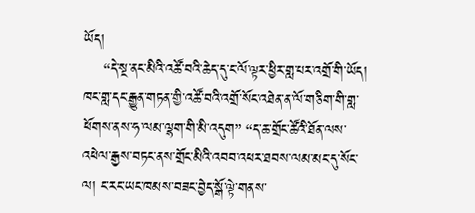ཡོད།
    “དེ་སྔ་ནང་མིའི་འཚོ་བའི་ཆེད་དུ་ང་ལོ་ལྟར་ཕྱིར་གླ་པར་འགྲོ་གི་ཡོད། ཁང་གླ་དང་རྒྱུན་གཏན་གྱི་འཚོ་བའི་འགྲོ་སོང་འཐེན་ན་ལོ་གཅིག་གི་གླ་ཕོགས་ནས་ཧ་ལམ་ལྷག་གི་མི་འདུག” “ད་ཆ་གྲོང་ཚོའི་ཐོན་ལས་འཕེལ་རྒྱས་བཏང་ནས་གྲོང་མིའི་འབབ་འཕར་ཐབས་ལམ་མང་དུ་སོང་ལ། ང་རང་ཡང་ཁམས་བཟང་བྱེད་སྒོ་ལྟེ་གནས་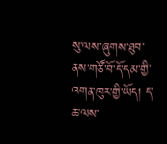སུ་ལས་ཞུགས་ཐུབ་ནས་གཙོ་བོ་དོ་དམ་གྱི་འགན་ཁུར་གྱི་ཡོད། ད་ཆ་ལས་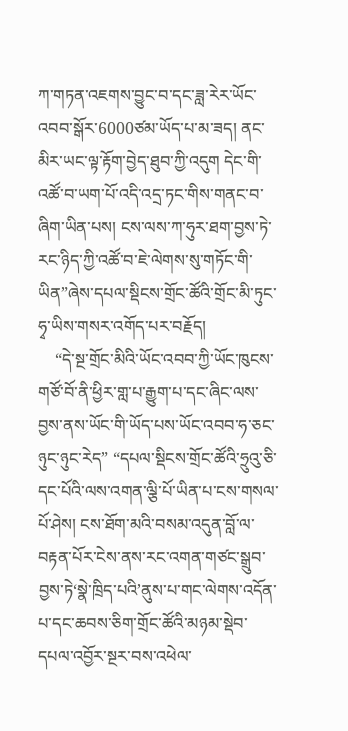ཀ་གཏན་འཇགས་བྱུང་བ་དང་ཟླ་རེར་ཡོང་འབབ་སྒོར་6000ཙམ་ཡོད་པ་མ་ཟད། ནང་མིར་ཡང་ལྟ་རྟོག་བྱེད་ཐུབ་ཀྱི་འདུག དེང་གི་འཚོ་བ་ཡག་པོ་འདི་འདྲ་ཏང་གིས་གནང་བ་ཞིག་ཡིན་པས། ངས་ལས་ཀ་ཧུར་ཐག་བྱས་ཏེ་རང་ཉིད་ཀྱི་འཚོ་བ་ཇེ་ལེགས་སུ་གཏོང་གི་ཡིན”ཞེས་དཔལ་སྡིངས་གྲོང་ཚོའི་གྲོང་མི་ཏུང་ཧྭ་ཡིས་གསར་འགོད་པར་བརྗོད།
    “དེ་སྔ་གྲོང་མིའི་ཡོང་འབབ་ཀྱི་ཡོང་ཁུངས་གཙོ་བོ་ནི་ཕྱིར་གླ་པ་རྒྱུག་པ་དང་ཞིང་ལས་བྱས་ནས་ཡོང་གི་ཡོད་པས་ཡོང་འབབ་ཧ་ཅང་ཉུང་ཉུང་རེད” “དཔལ་སྡིངས་གྲོང་ཚོའི་ཧྲུའུ་ཅི་དང་པོའི་ལས་འགན་ལྕི་པོ་ཡིན་པ་ངས་གསལ་པོ་ཤེས། ངས་ཐོག་མའི་བསམ་འདུན་བློ་ལ་བརྟན་པོར་ངེས་ནས་རང་འགན་གཙང་སྒྲུབ་བྱས་ཏེ‘སྣེ་ཁྲིད་པའི’ནུས་པ་གང་ལེགས་འདོན་པ་དང་ཆབས་ཅིག་གྲོང་ཚོའི་མཉམ་སྡེབ་དཔལ་འབྱོར་སྔར་བས་འཕེལ་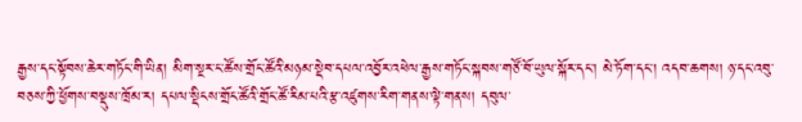རྒྱས་དང་སྟོབས་ཆེར་གཏོང་གི་ཡིན། མིག་སྔར་ང་ཚོས་གྲོང་ཚོའི་མཉམ་སྡེབ་དཔལ་འབྱོར་འཕེལ་རྒྱས་གཏོང་སྐབས་གཙོ་བོ་ཡུལ་སྐོར་དང་། མེ་ཏོག་དང་། འདབ་ཆགས། ཉ་དང་འབུ་བཅས་ཀྱི་ཕྱོགས་བསྡུས་ཁྲོམ་ར། དཔལ་སྡིངས་གྲོང་ཚོའི་གྲོང་ཚོ་རིམ་པའི་རྩ་འཛུགས་རིག་གནས་ལྟེ་གནས། དབུལ་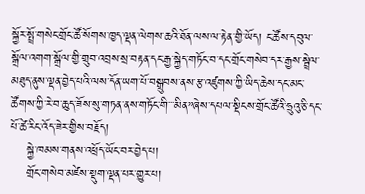སྐྱོར་སྤྲོ་གསེང་གྲོང་ཚོ་སོགས་ཁྱད་ལྡན་ལེགས་ཆའི་ཐོན་ལས་ལ་རྟེན་གྱི་ཡོད། ང་ཚོས་དབུལ་སྒྲོལ་འགག་སྒྲོལ་གྱི་གྲུབ་འབྲས་སྲ་བརྟན་དང་རྒྱ་སྐྱེད་གཏོང་བ་དང་གྲོང་གསེབ་དར་རྒྱས་སྦྲེལ་མཐུད་ནུས་ལྡན་བྱེད་པའི་ལས་དོན་ཡག་པོ་བསྒྲུབས་ནས་རྩ་འཛུགས་ཀྱི་ཡིད་ཆེས་དང་མང་ཚོགས་ཀྱི་རེ་བ་ཆུད་ཟོས་སུ་གཏན་ནས་གཏོང་གི་་་མིན”ཞེས་དཔལ་སྡིངས་གྲོང་ཚོའི་ཧྲུའུ་ཅི་དང་པོ་ཚེ་རིང་འོད་ཟེར་གྱིས་བརྗོད།
    སྐྱེ་ཁམས་གནས་འཕྲོད་ཡོང་བར་བྱེད་པ།
    གྲོང་གསེབ་མཛེས་སྡུག་ལྡན་པར་གྱུར་པ།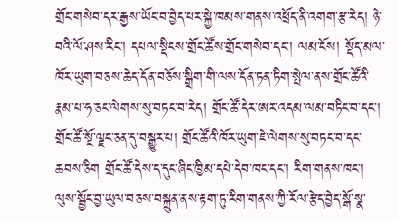གྲོང་གསེབ་དར་རྒྱས་ཡོང་བ་བྱེད་པར་སྐྱེ་ཁམས་གནས་འཕྲོད་ནི་འགག་རྩ་རེད། ཉེ་བའི་ལོ་ཤས་རིང་། དཔལ་སྡིངས་གྲོང་ཚོས་གྲོང་གསེབ་དང་། ལམ་ངོས། སྡོད་མལ་ཁོར་ཡུག་བཅས་ཆེད་དོན་བཅོས་སྒྲིག་གི་ལས་དོན་ཏན་ཏིག་སྤེལ་ནས་གྲོང་ཚོའི་རྣམ་པ་ཧ་ཅང་ལེགས་སུ་བཏང་བ་རེད། གྲོང་ཚོ་དེར་ཨར་འདམ་ལམ་བཏིང་བ་དང་། གྲོང་ཚོ་སྔོ་ལྗང་ཅན་དུ་བསྒྱུར་པ། གྲོང་ཚོའི་ཁོར་ཡུག་ཇེ་ལེགས་སུ་བཏང་བ་དང་ཆབས་ཅིག གྲོང་ཚོ་དེས་ད་དུང་ཞིང་ཁྱིམ་དཔེ་དེབ་ཁང་དང་། རིག་གནས་ཁང་། ལུས་སྦྱོང་བྱ་ཡུལ་བཅས་བསྐྲུན་ནས་རྟག་ཏུ་རིག་གནས་ཀྱི་རོལ་རྩེད་བྱེད་སྒོ་སྣ་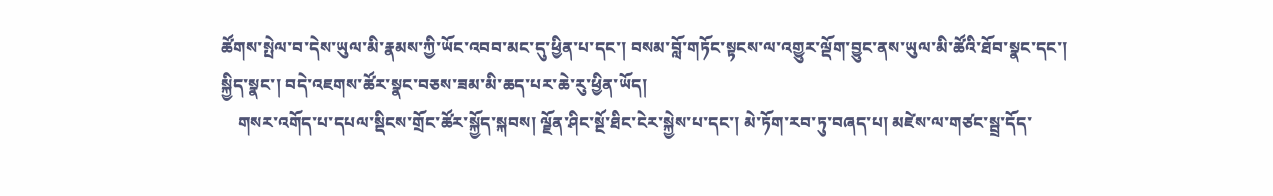ཚོགས་སྤེལ་བ་དེས་ཡུལ་མི་རྣམས་ཀྱི་ཡོང་འབབ་མང་དུ་ཕྱིན་པ་དང་། བསམ་བློ་གཏོང་སྟངས་ལ་འགྱུར་ལྡོག་བྱུང་ནས་ཡུལ་མི་ཚོའི་ཐོབ་སྣང་དང་། སྐྱིད་སྣང་། བདེ་འཇགས་ཚོར་སྣང་བཅས་ཟམ་མི་ཆད་པར་ཆེ་རུ་ཕྱིན་ཡོད།
    གསར་འགོད་པ་དཔལ་སྡིངས་གྲོང་ཚོར་སྐྱོད་སྐབས། ལྗོན་ཤིང་སྔོ་ཐིང་ངེར་སྐྱེས་པ་དང་། མེ་ཏོག་རབ་ཏུ་བཞད་པ། མཛེས་ལ་གཙང་སྦྲ་དོད་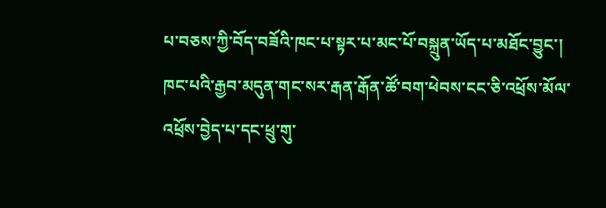པ་བཅས་ཀྱི་བོད་བཟོའི་ཁང་པ་སྟར་པ་མང་པོ་བསྐྲུན་ཡོད་པ་མཐོང་བྱུང་། ཁང་པའི་རྒྱབ་མདུན་གང་སར་རྒན་རྒོན་ཚོ་བག་ཕེབས་ངང་ཅི་འཕྲོས་མོལ་འཕྲོས་བྱེད་པ་དང་ཕྲུ་གུ་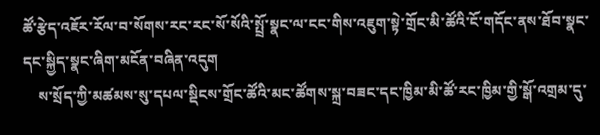ཚོ་རྩེད་འཇོར་རོལ་བ་སོགས་རང་རང་སོ་སོའི་སྤྲོ་སྣང་ལ་ངང་གིས་འཇུག་སྟེ་གྲོང་མི་ཚོའི་ངོ་གདོང་ནས་ཐོབ་སྣང་དང་སྐྱིད་སྣང་ཞིག་མངོན་བཞིན་འདུག
    ས་སྲོད་ཀྱི་མཚམས་སུ་དཔལ་སྡིངས་གྲོང་ཚོའི་མང་ཚོགས་སྐྲ་བཟང་དང་ཁྱིམ་མི་ཚོ་རང་ཁྱིམ་གྱི་སྒོ་འགྲམ་དུ་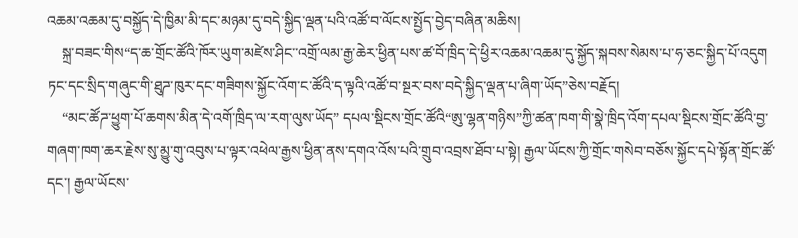འཆམ་འཆམ་དུ་བསྐྱོད་དེ་ཁྱིམ་མི་དང་མཉམ་དུ་བདེ་སྐྱིད་ལྡན་པའི་འཚོ་བ་ལོངས་སྤྱོད་བྱེད་བཞིན་མཆིས།
    སྐྲ་བཟང་གིས“ད་ཆ་གྲོང་ཚོའི་ཁོར་ཡུག་མཛེས་ཤིང་་འགྲོ་ལམ་རྒྱ་ཆེར་ཕྱིན་པས་ཚ་བོ་ཁྲིད་དེ་ཕྱིར་འཆམ་འཆམ་དུ་སྐྱོད་སྐབས་སེམས་པ་ཧ་ཅང་སྐྱིད་པོ་འདུག ཏང་དང་སྲིད་གཞུང་གི་ཐུཌ་ཁུར་དང་གཟིགས་སྐྱོང་འོག་ང་ཚོའི་ད་ལྟའི་འཚོ་བ་སྔར་བས་བདེ་སྐྱིད་ལྡན་པ་ཞིག་ཡོད”ཅེས་བརྗོད།
    “མང་ཚོཌ་ཕྱུག་པོ་ཆགས་མིན་དེ་འགོ་ཁྲིད་ལ་རག་ལུས་ཡོད” དཔལ་སྡིངས་གྲོང་ཚོའི“ཨུ་ལྷན་གཉིས”ཀྱི་ཚན་ཁག་གི་སྣེ་ཁྲིད་འོག་དཔལ་སྡིངས་གྲོང་ཚོའི་བྱ་གཞག་ཁག་ཆར་རྗེས་སུ་མྱུ་གུ་འབུས་པ་ལྟར་འཕེལ་རྒྱས་ཕྱིན་ནས་དགའ་འོས་པའི་གྲུབ་འབྲས་ཐོབ་པ་སྟེ། རྒྱལ་ཡོངས་ཀྱི་གྲོང་གསེབ་བཅོས་སྐྱོང་དཔེ་སྟོན་གྲོང་ཚོ་དང་། རྒྱལ་ཡོངས་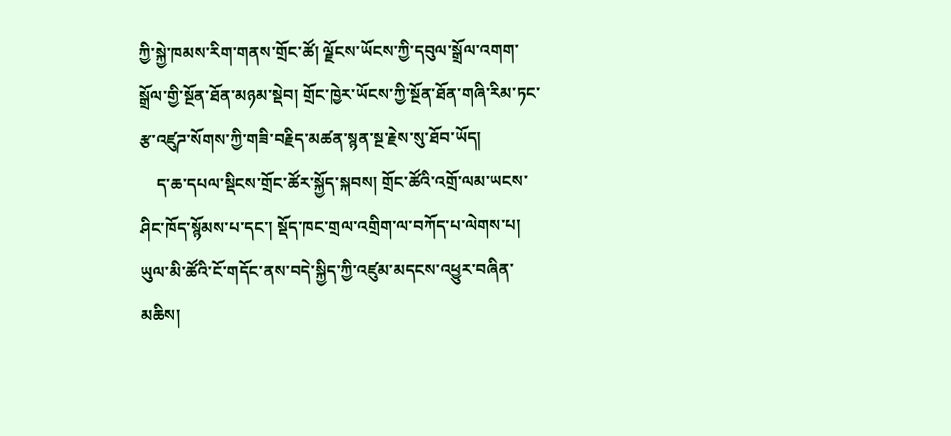ཀྱི་སྐྱེ་ཁམས་རིག་གནས་གྲོང་ཚོ། ལྗོངས་ཡོངས་ཀྱི་དབུལ་སྒྲོལ་འགག་སྒྲོལ་གྱི་སྔོན་ཐོན་མཉམ་སྡེབ། གྲོང་ཁྱེར་ཡོངས་ཀྱི་སྔོན་ཐོན་གཞི་རིམ་ཏང་རྩ་འཛུཌ་སོགས་ཀྱི་གཟི་བརྗིད་མཚན་སྙན་སྔ་རྗེས་སུ་ཐོབ་ཡོད།
    ད་ཆ་དཔལ་སྡིངས་གྲོང་ཚོར་སྐྱོད་སྐབས། གྲོང་ཚོའི་འགྲོ་ལམ་ཡངས་ཤིང་ཁོད་སྙོམས་པ་དང་། སྡོད་ཁང་གྲལ་འགྲིག་ལ་བཀོད་པ་ལེགས་པ། ཡུལ་མི་ཚོའི་ངོ་གདོང་ནས་བདེ་སྐྱིད་ཀྱི་འཛུམ་མདངས་འཕྱུར་བཞིན་མཆིས།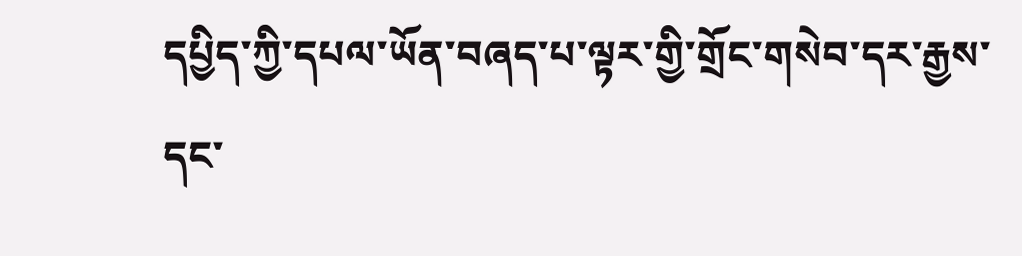དཔྱིད་ཀྱི་དཔལ་ཡོན་བཞད་པ་ལྟར་གྱི་གྲོང་གསེབ་དར་རྒྱས་དང་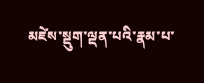མཛེས་སྡུག་ལྡན་པའི་རྣམ་པ་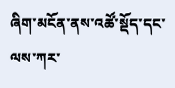ཞིག་མངོན་ནས་འཚོ་སྡོད་དང་ལས་ཀར་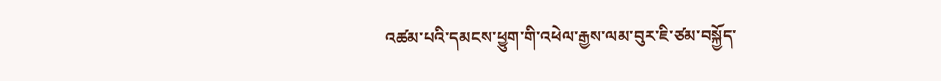འཚམ་པའི་དམངས་ཕྱུག་གི་འཕེལ་རྒྱས་ལམ་བུར་ཇི་ཙམ་བསྐྱོད་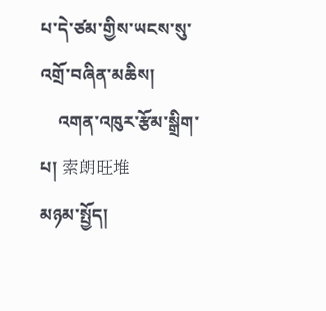པ་དེ་ཙམ་གྱིས་ཡངས་སུ་འགྲོ་བཞིན་མཆིས།
    འགན་འཁུར་རྩོམ་སྒྲིག་པ། 索朗旺堆
མཉམ་སྤྱོད།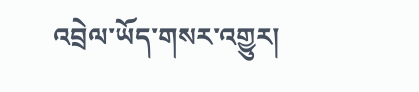འབྲེལ་ཡོད་གསར་འགྱུར།